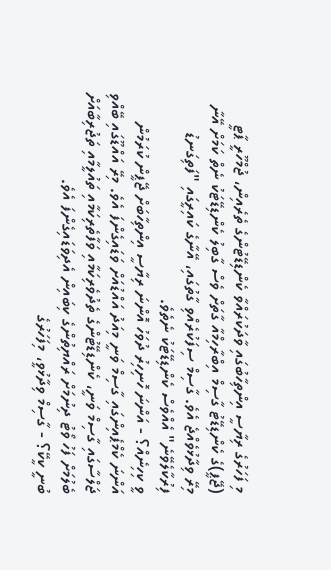މި ފަހަރުގެ ރިޔާސީ އިންތިހާބުގައި ވާދަކުރައްވާ ކެންޑިޑޭޓުންގެ ތެރެއިން، ޖުމްހޫރީ ޕާޓީ (ޖޭޕީ)ގެ ކެންޑިޑޭޓު ގާސިމް އިބްރާހިމްއާ ގާތަށް ވެސް ގާބިލު ކެންޑިޑޭޓަކު ނެތް ކަމަށް އޭނާ މިރޭ ވިދާޅުވެއްޖެ އެވެ. ގާސިމް ސިފަކުރެއްވި ގާތުގައި، އޭނާގެ ކައިރީގައި "ފަތިގަނޑު ފިރުކާލެވޭނެ" އެއްވެސް ކެންޑިޑޭޓަކު ނެތެވެ.
ވީ ކިހިނެއް؟ - އަންނަ ހޮނިހިރު ދުވަހު އޮންނަ ރިޔާސީ އިންތިހާބަށް ޖޭޕީން ކުރަމުން އަންނަ ކެމްޕެއިންގައި ގާސިމް ވަނީ މިއަދު އައްޑުއަށް ވަޑައިގެންފަ އެވެ. މިރޭ އައްޑޫގައި ބޭއްވި ޖަލްސާގައި ގާސިމް ވަނީ، ކެންޑިޑޭޓުންގެ ތެދުވެރިކަމާއި ވަފާތެރިކަމާއި ތައުލީމާއި ތަޖުރިބާއަށް ބެލުމަށް ފަހު ވޯޓު ދިނުމަށް ރައްޔިތުންގެ ކިބައިން އެދިވަޑައިގެންފަ އެވެ.
ބުނީ ކީކޭ؟ - ގާސިމް ވިދާޅުވީ، މިފަހަރުގެ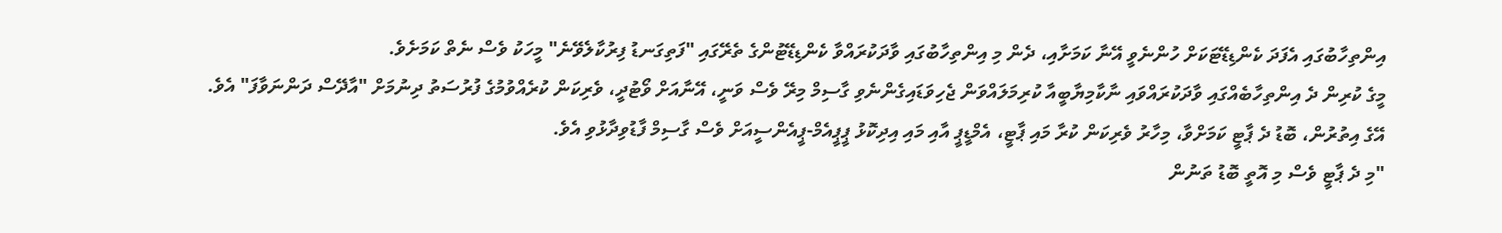އިންތިހާބުގައި އެފަދަ ކެންޑިޑޭޓަކަށް ހުންނެވީ އޭނާ ކަމަށާއި، ދެން މި އިންތިހާބުގައި ވާދަކުރައްވާ ކެންޑިޑޭޓުންގެ ތެރޭގައި "ފަތިގަނޑު ފިރުކާލެވޭނެ" މީހަކު ވެސް ނެތް ކަމަށެވެ.
މީގެ ކުރިން ދެ އިންތިހާބެއްގައި ވާދަކުރައްވައި ނާކާމިޔާބީއާ ކުރިމަލައްވަން ޖެހިވަޑައިގެންނެވި ގާސިމް މިރޭ ވެސް ވަނީ، އޭނާއަށް ވޯޓުދީ، ވެރިކަން ކުރެއްވުމުގެ ފުރުސަތު ދިނުމަށް "އާދޭސް ދަންނަވާފަ" އެވެ.
އޭގެ އިތުރުން، ބޮޑު ދެ ޕާޓީ ކަމަށްވާ، މިހާރު ވެރިކަން ކުރާ މައި ޕާޓީ، އެމްޑީޕީ އާއި މައި އިދިކޮޅު ޕީޕީއެމް-ޕީއެންސީއަށް ވެސް ގާސިމް ފާޑުވިދާޅުވި އެވެ.
"މި ދެ ޕާޓީ ވެސް މި އޮތީ ބޮޑު ތަނުން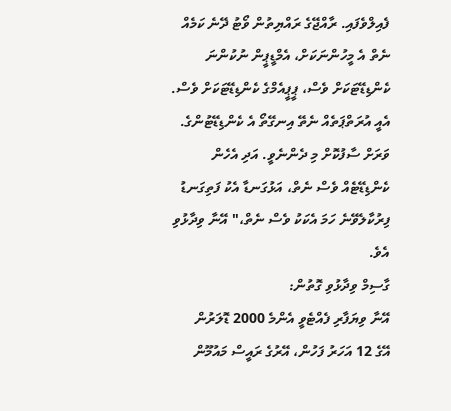ފެއިލްވެފައި. ރާއްޖޭގެ ރައްޔިތުން ވޯޓު ދޭނެ ކަމެއް ނެތް އެ މީހުންނަކަށް، އެމްޑީޕީން ނުކުންނަ ކެންޑިޑޭޓަކަށް ވެސް، ޕީޕީއެމްގެ ކެންޑިޑޭޓަކަށް ވެސް. އެއީ އުރަތްޕަތެއް ނެތޭ އިނގޭތޯ އެ ކެންޑިޑޭޓުންގެ. ވަރަށް ސާފުކޮށް މި ދެންނެވީ. އަދި އެހެން ކެންޑިޑޭޓެއް ވެސް ނެތް، އަޅުގަނޑާ އެކު ފަތިގަނޑު ފިރުކާލެވޭނެ ހަމަ އެކަކު ވެސް ނެތް،" އޭނާ ވިދާޅުވި އެވެ.
ގާސިމް ވިދާޅުވި ގޮތުން:
އޭނާ ވިޔަފާރި ފެއްޓެވީ އެންމެ 2000 ޑޮލަރުން
އޭގެ 12 އަހަރު ފަހުން، އޭރުގެ ރައީސް މައުމޫން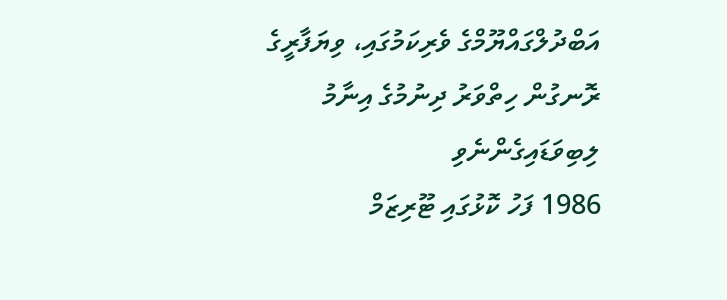އަބްދުލްގައްޔޫމްގެ ވެރިކަމުގައި، ވިޔަފާރީގެ ރޮނގުން ހިތްވަރު ދިނުމުގެ އިނާމު ލިބިވަޑައިގެންނެވި
1986 ފަހު ކޮޅުގައި ޓޫރިޒަމް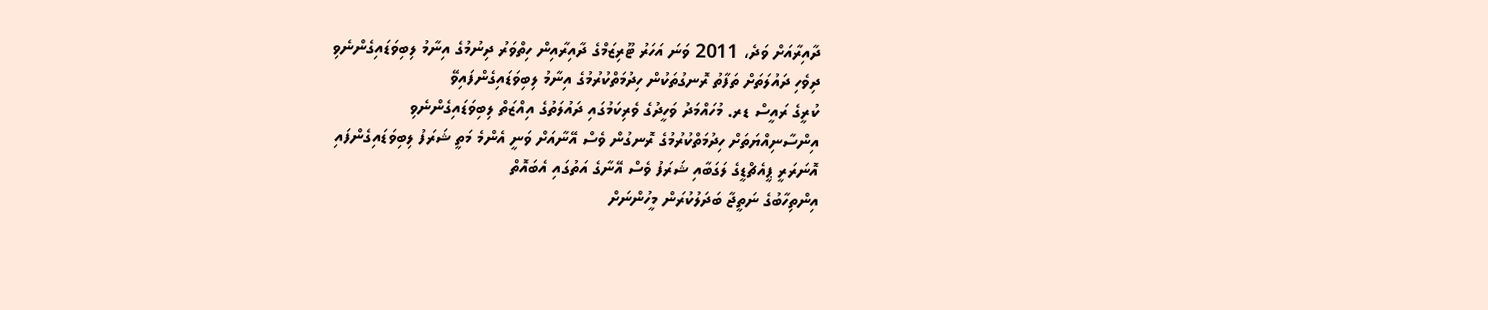ދާއިރާއަށް ވަދެ، 2011 ވަނަ އަހަރު ޓޫރިޒަމްގެ ދާއިރާއިން ހިތްވަރު ދިނުމުގެ އިނާމު ލިބިވަޑައިގެންނެވި
ދިވެހި ދައުލަތަށް ތަފާތު ރޮނގުތަކުން ހިދުމަތްކުރުމުގެ އިނާމު ލިބިވަޑައިގެންފައިވޭ
ކުރީގެ ރައީސް ޑރ. މުހައްމަދު ވަހީދުގެ ވެރިކަމުގައި ދައުލަތުގެ އިއްޒަތް ލިބިވަޑައިގެންނެވި
އިންސާނިއްޔަތަށް ހިދުމަތްކުރުމުގެ ރޮނގުން ވެސް އޭނާއަށް ވަނީ އެންމެ މަތީ ޝަރަފު ލިބިވަޑައިގެންފައި
އޮނަރަރީ ޕީއެޗްޑީގެ ލަގަބާއި ޝަރަފު ވެސް އޭނާގެ އަތުގައި އެބައޮތް
އިންތިހާބުގެ ނަތީޖާ ބަދަލުކުރަން މީހުންނަށް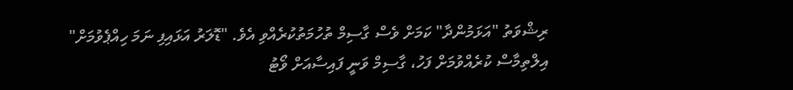ރިޝްވަތު "އަޅަމުންދާ" ކަމަށް ވެސް ގާސިމް ތުހުމަތުކުރެއްވި އެވެ. "ޑޮލަރު އަޅައިފި ނަމަ ހިއްޕެވުމަށް" އިލްތިމާސް ކުރެއްވުމަށް ފަހު، ގާސިމް ވަނީ ފައިސާއަށް ވޯޓު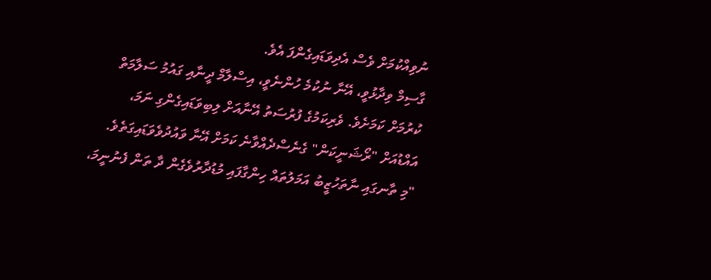ނުވިއްކުމަށް ވެސް އެދިވަޑައިގެންފަ އެވެ.
ގާސިމް ވިދާޅުވީ، އޭނާ ނުކުމެ ހުންނެވީ، އިސްލާމް ދީނާއި ގައުމު ސަލާމަތް ކުރުމަށް ކަމަށެވެ. ވެރިކަމުގެ ފުރުސަތު އޭނާއަށް ލިބިވަޑައިގެންގި ނަމަ، އައްޑުއަށް "ރޯޝަނީކަން" ގެނެސްދެއްވާނެ ކަމަށް އޭނާ ވައުދުވެވަޑައިގަތެވެ.
"މި ތާނގައި ނާތަހުޒީބު އަމަލުތައް ހިންގާފައި މުޑުދާރުވެގެން ދާ ތަން ފެނުނީމަ،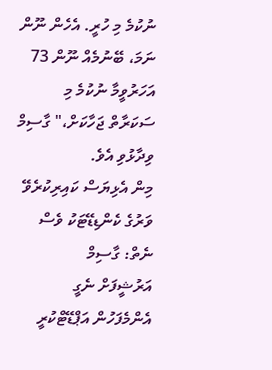ނުކުމެ މި ހުރީ. އެހެން ނޫން ނަމަ، ބޭނުމެއް ނޫން 73 އަހަރުވީމާ ނުކުމެ މި ސަކަރާތް ޖަހާކަށް،" ގާސިމް ވިދާޅުވި އެވެ.
މިން އެޅިޔަސް ކައިރިކުރެވޭ ވަރުގެ ކެންޑިޑޭޓަކު ވެސް ނެތް: ގާސިމް
އަރުޝީފަށް ނެގީ
އެންމެފަހުން އަޕްޑޭޓްކުރީ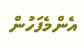އެންމެފަހުން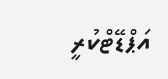އަޕްޑޭޓްކުރީ